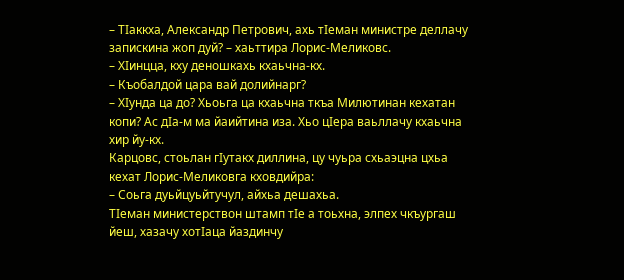– Тӏаккха, Александр Петрович, ахь тӏеман министре деллачу запискина жоп дуй? – хаьттира Лорис-Меликовс.
– Хӏинцца, кху деношкахь кхаьчна-кх.
– Къобалдой цара вай долийнарг?
– Хӏунда ца до? Хьоьга ца кхаьчна ткъа Милютинан кехатан копи? Ас дӏа-м ма йаийтина иза. Хьо цӏера ваьллачу кхаьчна хир йу-кх.
Карцовс, стоьлан гӏутакх диллина, цу чуьра схьаэцна цхьа кехат Лорис-Меликовга кховдийра:
– Соьга дуьйцуьйтучул, айхьа дешахьа.
Тӏеман министерствон штамп тӏе а тоьхна, элпех чкъургаш йеш, хазачу хотӏаца йаздинчу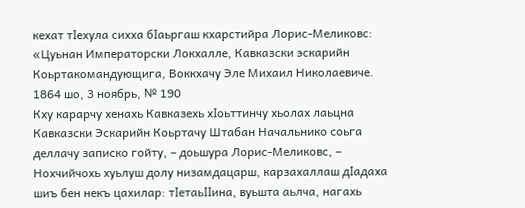кехат тӏехула сихха бӏаьргаш кхарстийра Лорис-Меликовс:
«Цуьнан Императорски Локхалле, Кавказски эскарийн Коьртакомандующига, Воккхачу Эле Михаил Николаевиче.
1864 шо, 3 ноябрь, № 190
Кху карарчу хенахь Кавказехь хӏоьттинчу хьолах лаьцна Кавказски Эскарийн Коьртачу Штабан Начальнико соьга деллачу записко гойту, – доьшура Лорис-Меликовс, – Нохчийчохь хуьлуш долу низамдацарш, карзахаллаш дӏадаха шиъ бен некъ цахилар: тӏетаьӏӏина, вуьшта аьлча, нагахь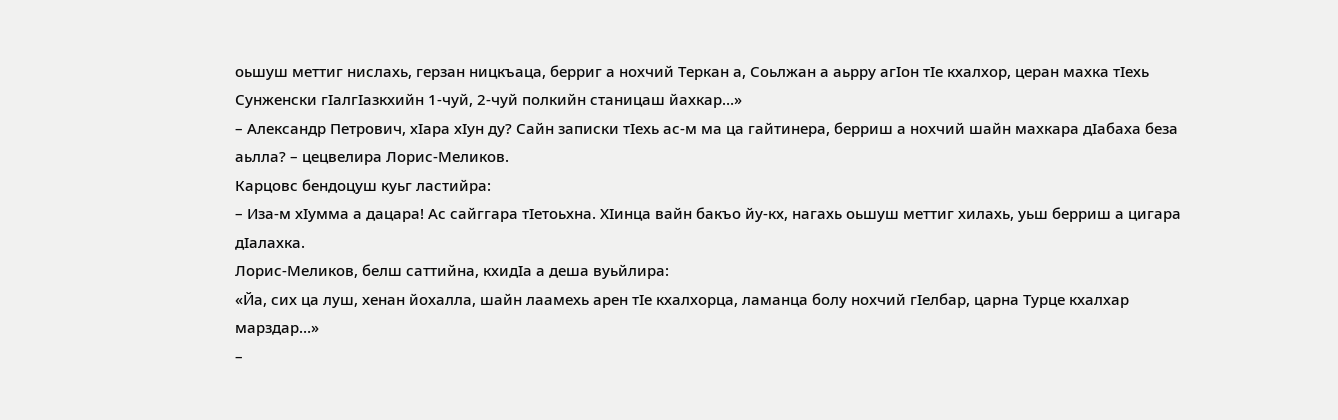оьшуш меттиг нислахь, герзан ницкъаца, берриг а нохчий Теркан а, Соьлжан а аьрру агӏон тӏе кхалхор, церан махка тӏехь Сунженски гӏалгӏазкхийн 1-чуй, 2-чуй полкийн станицаш йахкар…»
– Александр Петрович, хӏара хӏун ду? Сайн записки тӏехь ас-м ма ца гайтинера, берриш а нохчий шайн махкара дӏабаха беза аьлла? – цецвелира Лорис-Меликов.
Карцовс бендоцуш куьг ластийра:
– Иза-м хӏумма а дацара! Ас сайггара тӏетоьхна. Хӏинца вайн бакъо йу-кх, нагахь оьшуш меттиг хилахь, уьш берриш а цигара дӏалахка.
Лорис-Меликов, белш саттийна, кхидӏа а деша вуьйлира:
«Йа, сих ца луш, хенан йохалла, шайн лаамехь арен тӏе кхалхорца, ламанца болу нохчий гӏелбар, царна Турце кхалхар марздар…»
–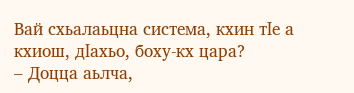Вай схьалаьцна система, кхин тӏе а кхиош, дӏахьо, боху-кх цара?
– Доцца аьлча,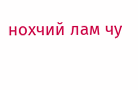нохчий лам чу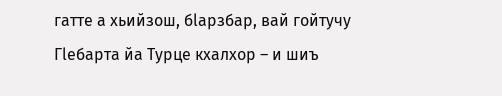гатте а хьийзош, бӏарзбар, вай гойтучу Гӏебарта йа Турце кхалхор – и шиъ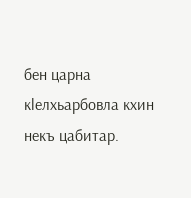бен царна кӏелхьарбовла кхин некъ цабитар.